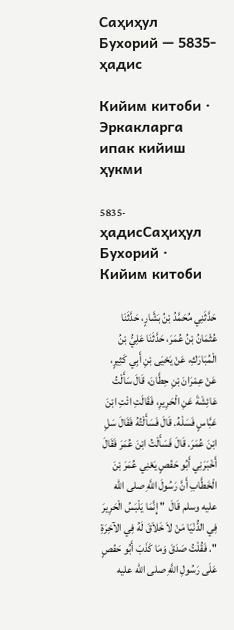Саҳиҳул Бухорий — 5835-ҳадис

Кийим китоби · Эркакларга ипак кийиш ҳукми

5835-ҳадисСаҳиҳул Бухорий · Кийим китоби

حَدَّثَنِي مُحَمَّدُ بْنُ بَشَّارٍ، حَدَّثَنَا عُثْمَانُ بْنُ عُمَرَ، حَدَّثَنَا عَلِيُّ بْنُ الْمُبَارَكِ، عَنْ يَحْيَى بْنِ أَبِي كَثِيرٍ، عَنْ عِمْرَانَ بْنِ حِطَّانَ، قَالَ سَأَلْتُ عَائِشَةَ عَنِ الْحَرِيرِ، فَقَالَتِ ائْتِ ابْنَ عَبَّاسٍ فَسَلْهُ. قَالَ فَسَأَلْتُهُ فَقَالَ سَلِ ابْنَ عُمَرَ. قَالَ فَسَأَلْتُ ابْنَ عُمَرَ فَقَالَ أَخْبَرَنِي أَبُو حَفْصٍ يَعْنِي عُمَرَ بْنَ الْخَطَّابِ أَنَّ رَسُولَ اللَّهِ صلى الله عليه وسلم قَالَ  " إِنَّمَا يَلْبَسُ الْحَرِيرَ فِي الدُّنْيَا مَنْ لاَ خَلاَقَ لَهُ فِي الآخِرَةِ ". فَقُلْتُ صَدَقَ وَمَا كَذَبَ أَبُو حَفْصٍ عَلَى رَسُولِ اللَّهِ صلى الله عليه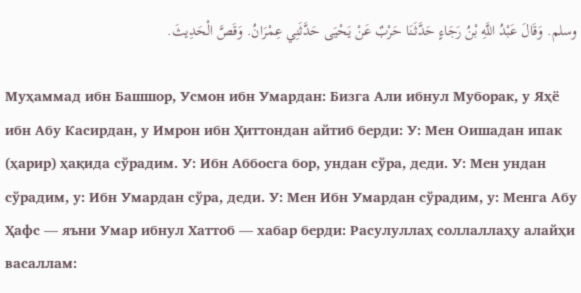وسلم. وَقَالَ عَبْدُ اللَّهِ بْنُ رَجَاءٍ حَدَّثَنَا حَرْبٌ عَنْ يَحْيَى حَدَّثَنِي عِمْرَانُ. وَقَصَّ الْحَدِيثَ.

Муҳаммад ибн Башшор, Усмон ибн Умардан: Бизга Али ибнул Муборак, у Яҳё ибн Абу Касирдан, у Имрон ибн Ҳиттондан айтиб берди: У: Мен Оишадан ипак (ҳарир) ҳақида сўрадим. У: Ибн Аббосга бор, ундан сўра, деди. У: Мен ундан сўрадим, у: Ибн Умардан сўра, деди. У: Мен Ибн Умардан сўрадим, у: Менга Абу Ҳафс — яъни Умар ибнул Хаттоб — хабар берди: Расулуллаҳ соллаллаҳу алайҳи васаллам: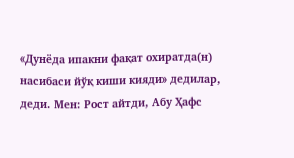«Дунёда ипакни фақат охиратда(н) насибаси йўқ киши кияди» дедилар, деди. Мен: Рост айтди, Абу Ҳафс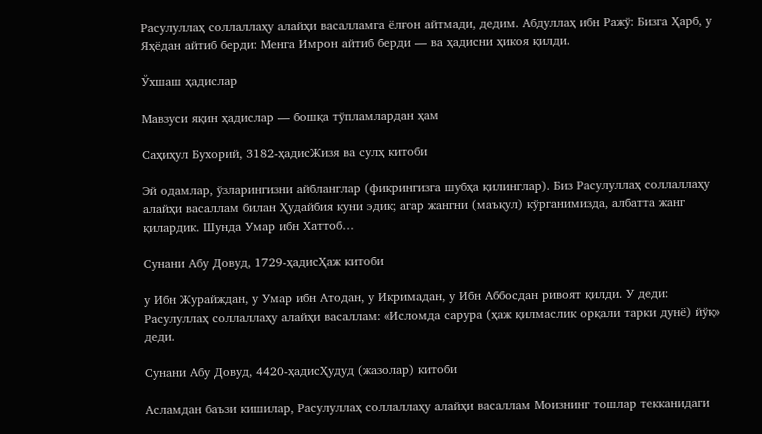Расулуллаҳ соллаллаҳу алайҳи васалламга ёлғон айтмади, дедим. Абдуллаҳ ибн Ражў: Бизга Ҳарб, у Яҳёдан айтиб берди: Менга Имрон айтиб берди — ва ҳадисни ҳикоя қилди.

Ўхшаш ҳадислар

Мавзуси яқин ҳадислар — бошқа тўпламлардан ҳам

Саҳиҳул Бухорий, 3182-ҳадисЖизя ва сулҳ китоби

Эй одамлар, ўзларингизни айбланглар (фикрингизга шубҳа қилинглар). Биз Расулуллаҳ соллаллаҳу алайҳи васаллам билан Ҳудайбия куни эдик; агар жангни (маъқул) кўрганимизда, албатта жанг қилардик. Шунда Умар ибн Хаттоб…

Сунани Абу Довуд, 1729-ҳадисҲаж китоби

у Ибн Журайждан, у Умар ибн Атодан, у Икримадан, у Ибн Аббосдан ривоят қилди. У деди: Расулуллаҳ соллаллаҳу алайҳи васаллам: «Исломда сарура (ҳаж қилмаслик орқали тарки дунё) йўқ» деди.

Сунани Абу Довуд, 4420-ҳадисҲудуд (жазолар) китоби

Асламдан баъзи кишилар, Расулуллаҳ соллаллаҳу алайҳи васаллам Моизнинг тошлар текканидаги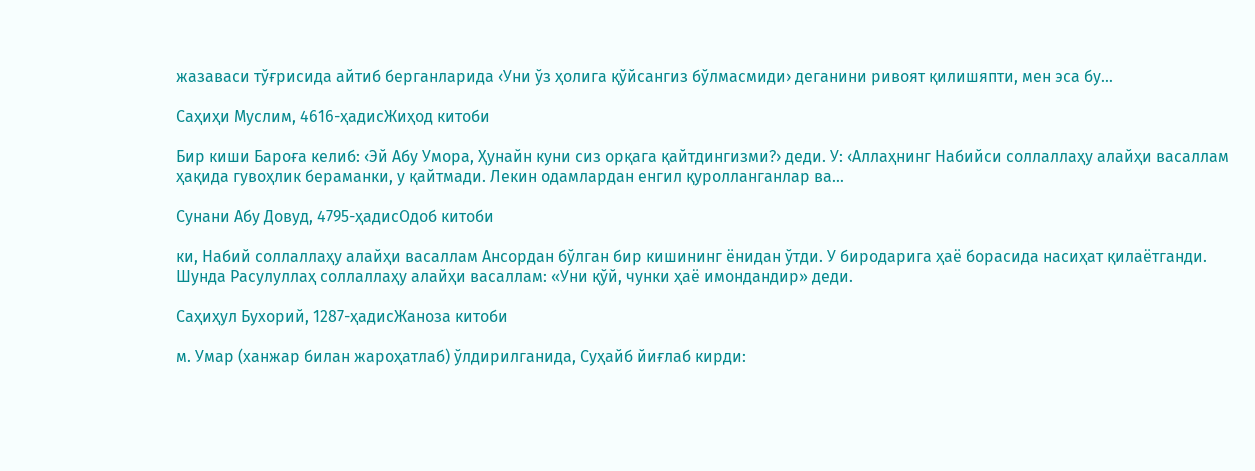жазаваси тўғрисида айтиб берганларида ‹Уни ўз ҳолига қўйсангиз бўлмасмиди› деганини ривоят қилишяпти, мен эса бу…

Саҳиҳи Муслим, 4616-ҳадисЖиҳод китоби

Бир киши Бароға келиб: ‹Эй Абу Умора, Ҳунайн куни сиз орқага қайтдингизми?› деди. У: ‹Аллаҳнинг Набийси соллаллаҳу алайҳи васаллам ҳақида гувоҳлик бераманки, у қайтмади. Лекин одамлардан енгил қуролланганлар ва…

Сунани Абу Довуд, 4795-ҳадисОдоб китоби

ки, Набий соллаллаҳу алайҳи васаллам Ансордан бўлган бир кишининг ёнидан ўтди. У биродарига ҳаё борасида насиҳат қилаётганди. Шунда Расулуллаҳ соллаллаҳу алайҳи васаллам: «Уни қўй, чунки ҳаё имондандир» деди.

Саҳиҳул Бухорий, 1287-ҳадисЖаноза китоби

м. Умар (ханжар билан жароҳатлаб) ўлдирилганида, Суҳайб йиғлаб кирди: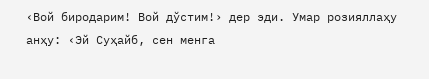‹Вой биродарим! Вой дўстим!› дер эди. Умар розияллаҳу анҳу: ‹Эй Суҳайб, сен менга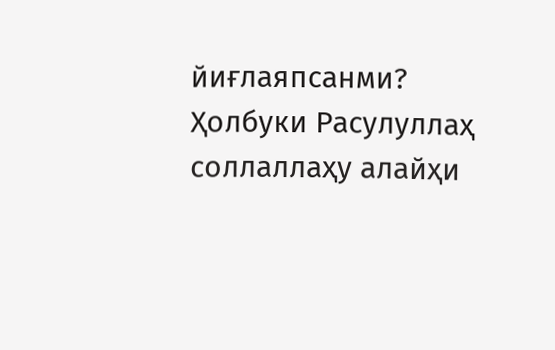йиғлаяпсанми? Ҳолбуки Расулуллаҳ соллаллаҳу алайҳи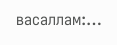васаллам:…